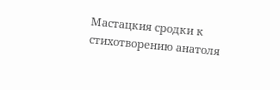Мастацкия сродки к стихотворению анатоля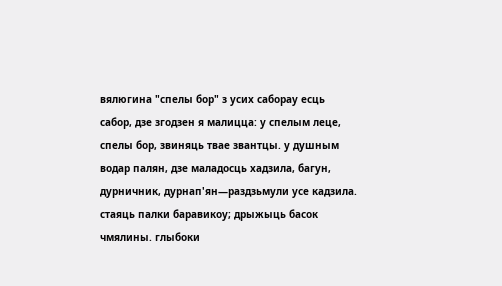вялюгина "спелы бор" з усих саборау есць сабор, дзе згодзен я малицца: у спелым леце, спелы бор, звиняць твае звантцы. у душным водар палян, дзе маладосць хадзила, багун, дурничник, дурнап'ян—раздзьмули усе кадзила. стаяць палки баравикоу; дрыжыць басок чмялины. глыбоки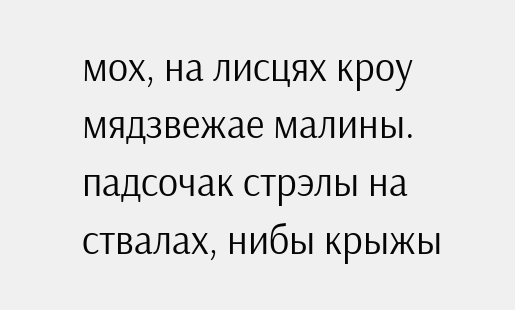мох, на лисцях кроу мядзвежае малины. падсочак стрэлы на ствалах, нибы крыжы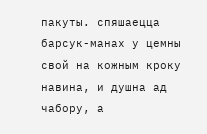пакуты. спяшаецца барсук-манах у цемны свой на кожным кроку навина, и душна ад чабору, а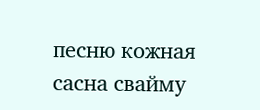песню кожная сасна свайму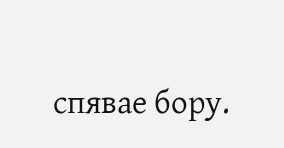спявае бору.